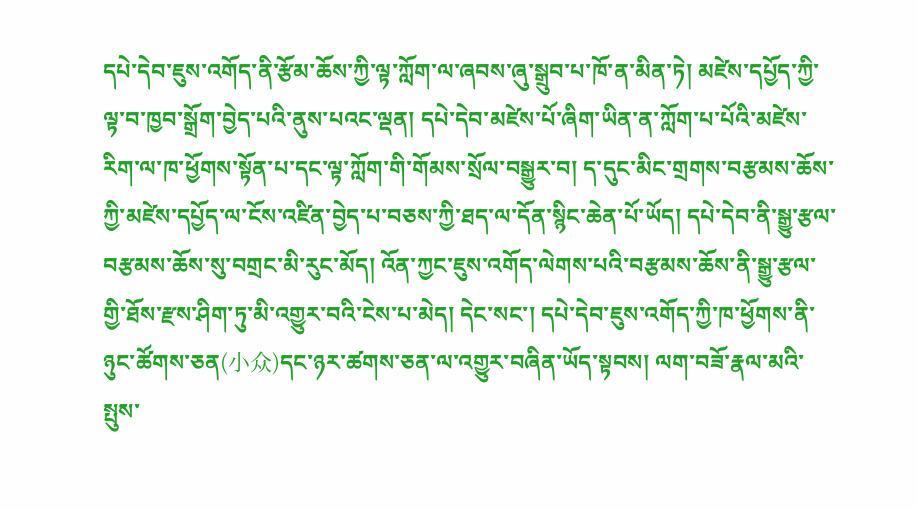དཔེ་དེབ་ཇུས་འགོད་ནི་རྩོམ་ཆོས་ཀྱི་ལྟ་ཀློག་ལ་ཞབས་ཞུ་སྒྲུབ་པ་ཁོ་ན་མིན་ཏེ། མཛེས་དཔྱོད་ཀྱི་ལྟ་བ་ཁྱབ་སྒྲོག་བྱེད་པའི་ནུས་པའང་ལྡན། དཔེ་དེབ་མཛེས་པོ་ཞིག་ཡིན་ན་ཀློག་པ་པོའི་མཛེས་རིག་ལ་ཁ་ཕྱོགས་སྟོན་པ་དང་ལྟ་ཀློག་གི་གོམས་སྲོལ་བསྒྱུར་བ། ད་དུང་མིང་གྲགས་བརྩམས་ཆོས་ཀྱི་མཛེས་དཔྱོད་ལ་ངོས་འཛིན་བྱེད་པ་བཅས་ཀྱི་ཐད་ལ་དོན་སྙིང་ཆེན་པོ་ཡོད། དཔེ་དེབ་ནི་སྒྱུ་རྩལ་བརྩམས་ཆོས་སུ་བགྲང་མི་རུང་མོད། འོན་ཀྱང་ཇུས་འགོད་ལེགས་པའི་བརྩམས་ཆོས་ནི་སྒྱུ་རྩལ་གྱི་ཐོས་རྫས་ཤིག་ཏུ་མི་འགྱུར་བའི་ངེས་པ་མེད། དེང་སང་། དཔེ་དེབ་ཇུས་འགོད་ཀྱི་ཁ་ཕྱོགས་ནི་ཉུང་ཚོགས་ཅན(小众)དང་ཉར་ཚགས་ཅན་ལ་འགྱུར་བཞིན་ཡོད་སྟབས། ལག་བཟོ་རྣལ་མའི་སྤུས་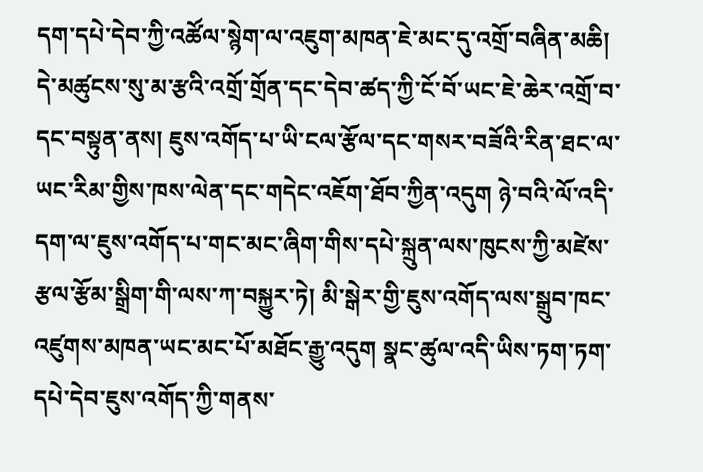དག་དཔེ་དེབ་ཀྱི་འཚོལ་སྙེག་ལ་འཇུག་མཁན་ཇེ་མང་དུ་འགྲོ་བཞིན་མཆི། དེ་མཚུངས་སུ་མ་རྩའི་འགྲོ་གྲོན་དང་དེབ་ཚད་ཀྱི་ངོ་བོ་ཡང་ཇེ་ཆེར་འགྲོ་བ་དང་བསྟུན་ནས། ཇུས་འགོད་པ་ཡི་ངལ་རྩོལ་དང་གསར་བཟོའི་རིན་ཐང་ལ་ཡང་རིམ་གྱིས་ཁས་ལེན་དང་གདེང་འཇོག་ཐོབ་ཀྱིན་འདུག ཉེ་བའི་ལོ་འདི་དག་ལ་ཇུས་འགོད་པ་གང་མང་ཞིག་གིས་དཔེ་སྐྲུན་ལས་ཁུངས་ཀྱི་མཛེས་རྩལ་རྩོམ་སྒྲིག་གི་ལས་ཀ་བསྐྱུར་ཏེ། མི་སྒེར་གྱི་ཇུས་འགོད་ལས་སྒྲུབ་ཁང་འཛུགས་མཁན་ཡང་མང་པོ་མཐོང་རྒྱུ་འདུག སྣང་ཚུལ་འདི་ཡིས་ཏག་ཏག་དཔེ་དེབ་ཇུས་འགོད་ཀྱི་གནས་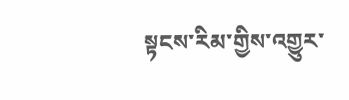སྟངས་རིམ་གྱིས་འགྱུར་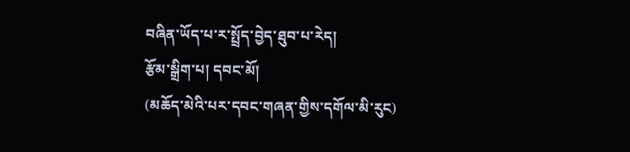བཞིན་ཡོད་པ་ར་སྤྲོད་བྱེད་ཐུབ་པ་རེད།
རྩོམ་སྒྲིག་པ། དབང་མོ།
(མཆོད་མེའི་པར་དབང་གཞན་གྱིས་དགོལ་མི་རུང)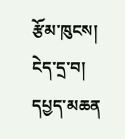རྩོམ་ཁུངས། ངེད་དྲ་བ།
དཔྱད་མཆན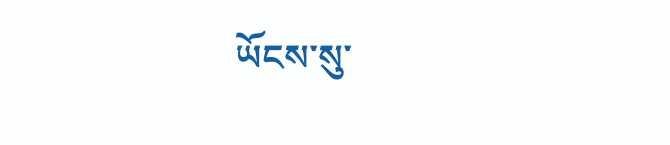ཡོངས་སུ་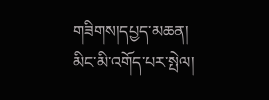གཟིགས།དཔྱད་མཆན།
མིང་མི་འགོད་པར་སྤེལ།